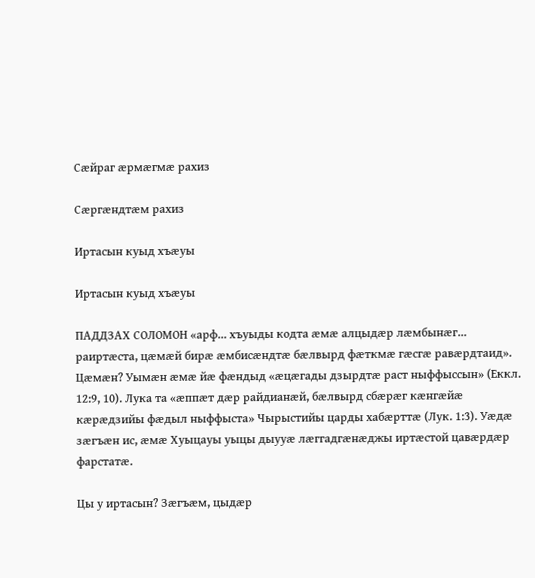Сӕйраг ӕрмӕгмӕ рахиз

Сӕргӕндтӕм рахиз

Иртасын куыд хъӕуы

Иртасын куыд хъӕуы

ПАДДЗАХ СОЛОМОН «арф... хъуыды кодта ӕмӕ алцыдӕр лӕмбынӕг... раиртӕста, цӕмӕй бирӕ ӕмбисӕндтӕ бӕлвырд фӕткмӕ гӕсгӕ равӕрдтаид». Цӕмӕн? Уымӕн ӕмӕ йӕ фӕндыд «ӕцӕгады дзырдтӕ раст ныффыссын» (Еккл. 12:9, 10). Лука та «ӕппӕт дӕр райдианӕй, бӕлвырд сбӕрӕг кӕнгӕйӕ кӕрӕдзийы фӕдыл ныффыста» Чырыстийы царды хабӕрттӕ (Лук. 1:3). Уӕдӕ зӕгъӕн ис, ӕмӕ Хуыцауы уыцы дыууӕ лӕггадгӕнӕджы иртӕстой цавӕрдӕр фарстатӕ.

Цы у иртасын? Зӕгъӕм, цыдӕр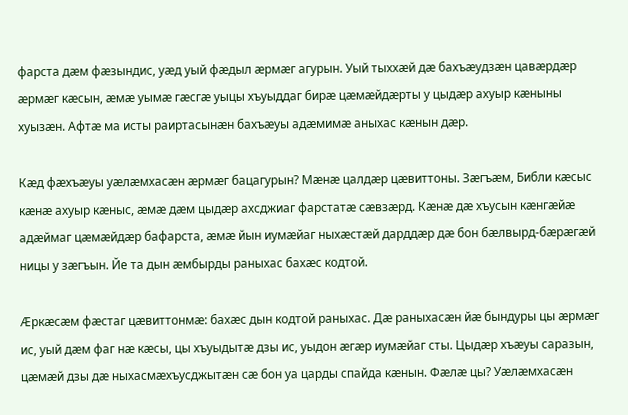фарста дӕм фӕзындис, уӕд уый фӕдыл ӕрмӕг агурын. Уый тыххӕй дӕ бахъӕудзӕн цавӕрдӕр ӕрмӕг кӕсын, ӕмӕ уымӕ гӕсгӕ уыцы хъуыддаг бирӕ цӕмӕйдӕрты у цыдӕр ахуыр кӕныны хуызӕн. Афтӕ ма исты раиртасынӕн бахъӕуы адӕмимӕ аныхас кӕнын дӕр.

Кӕд фӕхъӕуы уӕлӕмхасӕн ӕрмӕг бацагурын? Мӕнӕ цалдӕр цӕвиттоны. Зӕгъӕм, Библи кӕсыс кӕнӕ ахуыр кӕныс, ӕмӕ дӕм цыдӕр ахсджиаг фарстатӕ сӕвзӕрд. Кӕнӕ дӕ хъусын кӕнгӕйӕ адӕймаг цӕмӕйдӕр бафарста, ӕмӕ йын иумӕйаг ныхӕстӕй дарддӕр дӕ бон бӕлвырд-бӕрӕгӕй ницы у зӕгъын. Йе та дын ӕмбырды раныхас бахӕс кодтой.

Ӕркӕсӕм фӕстаг цӕвиттонмӕ: бахӕс дын кодтой раныхас. Дӕ раныхасӕн йӕ бындуры цы ӕрмӕг ис, уый дӕм фаг нӕ кӕсы, цы хъуыдытӕ дзы ис, уыдон ӕгӕр иумӕйаг сты. Цыдӕр хъӕуы саразын, цӕмӕй дзы дӕ ныхасмӕхъусджытӕн сӕ бон уа царды спайда кӕнын. Фӕлӕ цы? Уӕлӕмхасӕн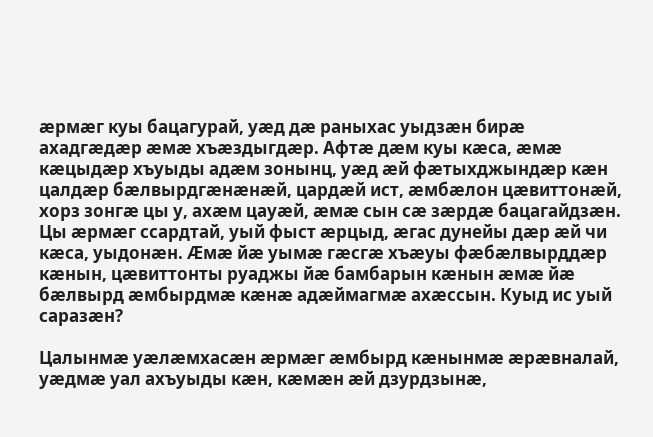ӕрмӕг куы бацагурай, уӕд дӕ раныхас уыдзӕн бирӕ ахадгӕдӕр ӕмӕ хъӕздыгдӕр. Афтӕ дӕм куы кӕса, ӕмӕ кӕцыдӕр хъуыды адӕм зонынц, уӕд ӕй фӕтыхджындӕр кӕн цалдӕр бӕлвырдгӕнӕнӕй, цардӕй ист, ӕмбӕлон цӕвиттонӕй, хорз зонгӕ цы у, ахӕм цауӕй, ӕмӕ сын сӕ зӕрдӕ бацагайдзӕн. Цы ӕрмӕг ссардтай, уый фыст ӕрцыд, ӕгас дунейы дӕр ӕй чи кӕса, уыдонӕн. Ӕмӕ йӕ уымӕ гӕсгӕ хъӕуы фӕбӕлвырддӕр кӕнын, цӕвиттонты руаджы йӕ бамбарын кӕнын ӕмӕ йӕ бӕлвырд ӕмбырдмӕ кӕнӕ адӕймагмӕ ахӕссын. Куыд ис уый саразӕн?

Цалынмӕ уӕлӕмхасӕн ӕрмӕг ӕмбырд кӕнынмӕ ӕрӕвналай, уӕдмӕ уал ахъуыды кӕн, кӕмӕн ӕй дзурдзынӕ,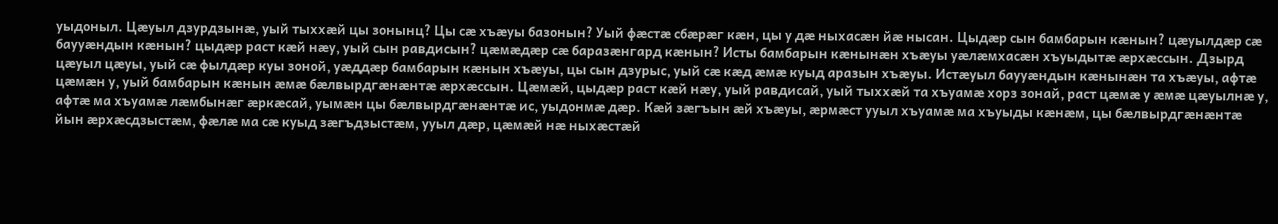уыдоныл. Цӕуыл дзурдзынӕ, уый тыххӕй цы зонынц? Цы сӕ хъӕуы базонын? Уый фӕстӕ сбӕрӕг кӕн, цы у дӕ ныхасӕн йӕ нысан. Цыдӕр сын бамбарын кӕнын? цӕуылдӕр сӕ баууӕндын кӕнын? цыдӕр раст кӕй нӕу, уый сын равдисын? цӕмӕдӕр сӕ баразӕнгард кӕнын? Исты бамбарын кӕнынӕн хъӕуы уӕлӕмхасӕн хъуыдытӕ ӕрхӕссын. Дзырд цӕуыл цӕуы, уый сӕ фылдӕр куы зоной, уӕддӕр бамбарын кӕнын хъӕуы, цы сын дзурыс, уый сӕ кӕд ӕмӕ куыд аразын хъӕуы. Истӕуыл баууӕндын кӕнынӕн та хъӕуы, афтӕ цӕмӕн у, уый бамбарын кӕнын ӕмӕ бӕлвырдгӕнӕнтӕ ӕрхӕссын. Цӕмӕй, цыдӕр раст кӕй нӕу, уый равдисай, уый тыххӕй та хъуамӕ хорз зонай, раст цӕмӕ у ӕмӕ цӕуылнӕ у, афтӕ ма хъуамӕ лӕмбынӕг ӕркӕсай, уымӕн цы бӕлвырдгӕнӕнтӕ ис, уыдонмӕ дӕр. Кӕй зӕгъын ӕй хъӕуы, ӕрмӕст ууыл хъуамӕ ма хъуыды кӕнӕм, цы бӕлвырдгӕнӕнтӕ йын ӕрхӕсдзыстӕм, фӕлӕ ма сӕ куыд зӕгъдзыстӕм, ууыл дӕр, цӕмӕй нӕ ныхӕстӕй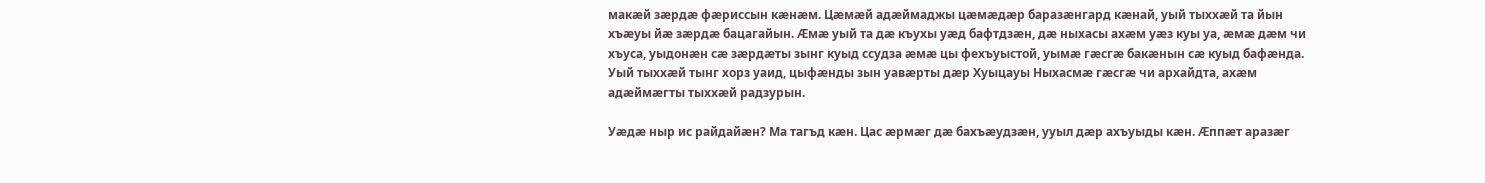макӕй зӕрдӕ фӕриссын кӕнӕм. Цӕмӕй адӕймаджы цӕмӕдӕр баразӕнгард кӕнай, уый тыххӕй та йын хъӕуы йӕ зӕрдӕ бацагайын. Ӕмӕ уый та дӕ къухы уӕд бафтдзӕн, дӕ ныхасы ахӕм уӕз куы уа, ӕмӕ дӕм чи хъуса, уыдонӕн сӕ зӕрдӕты зынг куыд ссудза ӕмӕ цы фехъуыстой, уымӕ гӕсгӕ бакӕнын сӕ куыд бафӕнда. Уый тыххӕй тынг хорз уаид, цыфӕнды зын уавӕрты дӕр Хуыцауы Ныхасмӕ гӕсгӕ чи архайдта, ахӕм адӕймӕгты тыххӕй радзурын.

Уӕдӕ ныр ис райдайӕн? Ма тагъд кӕн. Цас ӕрмӕг дӕ бахъӕудзӕн, ууыл дӕр ахъуыды кӕн. Ӕппӕт аразӕг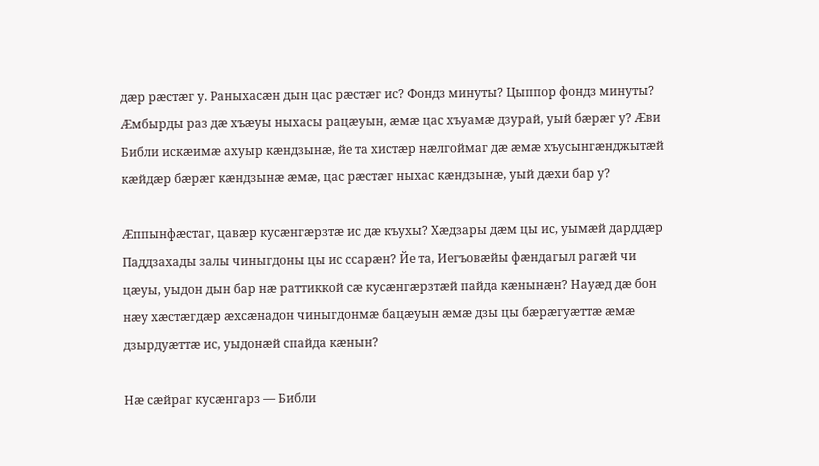дӕр рӕстӕг у. Раныхасӕн дын цас рӕстӕг ис? Фондз минуты? Цыппор фондз минуты? Ӕмбырды раз дӕ хъӕуы ныхасы рацӕуын, ӕмӕ цас хъуамӕ дзурай, уый бӕрӕг у? Ӕви Библи искӕимӕ ахуыр кӕндзынӕ, йе та хистӕр нӕлгоймаг дӕ ӕмӕ хъусынгӕнджытӕй кӕйдӕр бӕрӕг кӕндзынӕ ӕмӕ, цас рӕстӕг ныхас кӕндзынӕ, уый дӕхи бар у?

Ӕппынфӕстаг, цавӕр кусӕнгӕрзтӕ ис дӕ къухы? Хӕдзары дӕм цы ис, уымӕй дарддӕр Паддзахады залы чиныгдоны цы ис ссарӕн? Йе та, Иегъовӕйы фӕндагыл рагӕй чи цӕуы, уыдон дын бар нӕ раттиккой сӕ кусӕнгӕрзтӕй пайда кӕнынӕн? Науӕд дӕ бон нӕу хӕстӕгдӕр ӕхсӕнадон чиныгдонмӕ бацӕуын ӕмӕ дзы цы бӕрӕгуӕттӕ ӕмӕ дзырдуӕттӕ ис, уыдонӕй спайда кӕнын?

Нӕ сӕйраг кусӕнгарз — Библи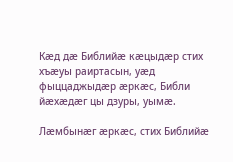Кӕд дӕ Библийӕ кӕцыдӕр стих хъӕуы раиртасын, уӕд фыццаджыдӕр ӕркӕс, Библи йӕхӕдӕг цы дзуры, уымӕ.

Лӕмбынӕг ӕркӕс, стих Библийӕ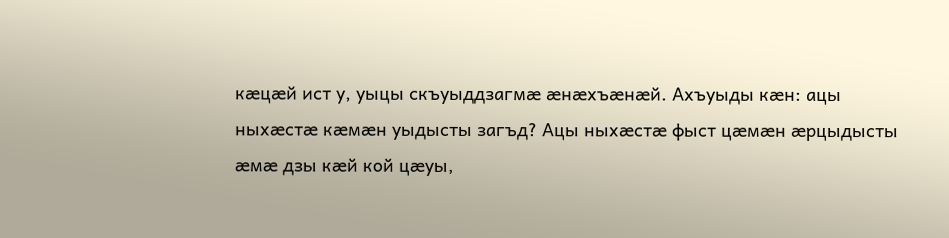кӕцӕй ист у, уыцы скъуыддзагмӕ ӕнӕхъӕнӕй. Ахъуыды кӕн: ацы ныхӕстӕ кӕмӕн уыдысты загъд? Ацы ныхӕстӕ фыст цӕмӕн ӕрцыдысты ӕмӕ дзы кӕй кой цӕуы,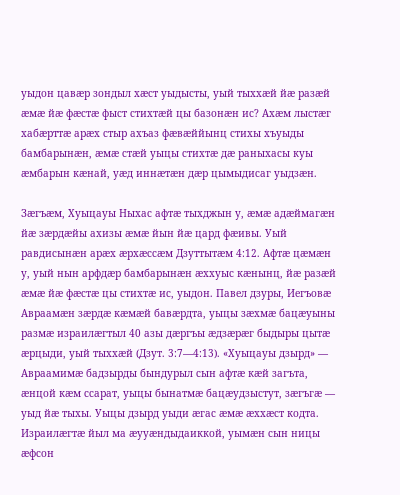уыдон цавӕр зондыл хӕст уыдысты, уый тыххӕй йӕ разӕй ӕмӕ йӕ фӕстӕ фыст стихтӕй цы базонӕн ис? Ахӕм лыстӕг хабӕрттӕ арӕх стыр ахъаз фӕвӕййынц стихы хъуыды бамбарынӕн, ӕмӕ стӕй уыцы стихтӕ дӕ раныхасы куы ӕмбарын кӕнай, уӕд иннӕтӕн дӕр цымыдисаг уыдзӕн.

Зӕгъӕм, Хуыцауы Ныхас афтӕ тыхджын у, ӕмӕ адӕймагӕн йӕ зӕрдӕйы ахизы ӕмӕ йын йӕ цард фӕивы. Уый равдисынӕн арӕх ӕрхӕссӕм Дзуттытӕм 4:12. Афтӕ цӕмӕн у, уый нын арфдӕр бамбарынӕн ӕххуыс кӕнынц, йӕ разӕй ӕмӕ йӕ фӕстӕ цы стихтӕ ис, уыдон. Павел дзуры, Иегъовӕ Авраамӕн зӕрдӕ кӕмӕй бавӕрдта, уыцы зӕхмӕ бацӕуыны размӕ израилӕгтыл 40 азы дӕргъы ӕдзӕрӕг быдыры цытӕ ӕрцыди, уый тыххӕй (Дзут. 3:7—4:13). «Хуыцауы дзырд» — Авраамимӕ бадзырды бындурыл сын афтӕ кӕй загъта, ӕнцой кӕм ссарат, уыцы бынатмӕ бацӕудзыстут, зӕгъгӕ — уыд йӕ тыхы. Уыцы дзырд уыди ӕгас ӕмӕ ӕххӕст кодта. Израилӕгтӕ йыл ма ӕууӕндыдаиккой, уымӕн сын ницы ӕфсон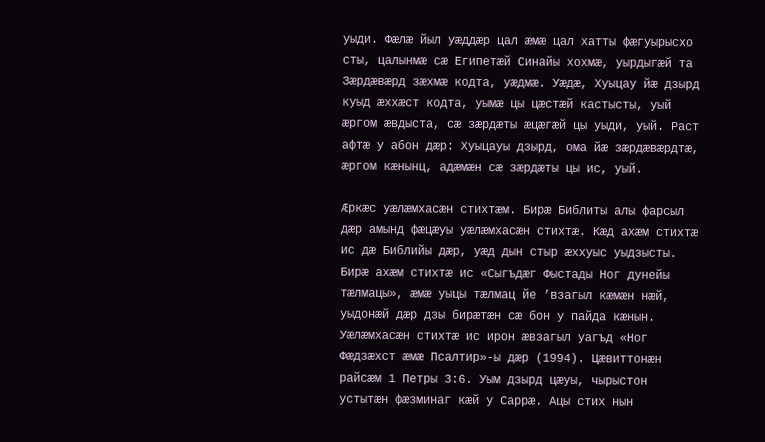уыди. Фӕлӕ йыл уӕддӕр цал ӕмӕ цал хатты фӕгуырысхо сты, цалынмӕ сӕ Египетӕй Синайы хохмӕ, уырдыгӕй та Зӕрдӕвӕрд зӕхмӕ кодта, уӕдмӕ. Уӕдӕ, Хуыцау йӕ дзырд куыд ӕххӕст кодта, уымӕ цы цӕстӕй кастысты, уый ӕргом ӕвдыста, сӕ зӕрдӕты ӕцӕгӕй цы уыди, уый. Раст афтӕ у абон дӕр: Хуыцауы дзырд, ома йӕ зӕрдӕвӕрдтӕ, ӕргом кӕнынц, адӕмӕн сӕ зӕрдӕты цы ис, уый.

Ӕркӕс уӕлӕмхасӕн стихтӕм. Бирӕ Библиты алы фарсыл дӕр амынд фӕцӕуы уӕлӕмхасӕн стихтӕ. Кӕд ахӕм стихтӕ ис дӕ Библийы дӕр, уӕд дын стыр ӕххуыс уыдзысты. Бирӕ ахӕм стихтӕ ис «Сыгъдӕг Фыстады Ног дунейы тӕлмацы», ӕмӕ уыцы тӕлмац йе ’взагыл кӕмӕн нӕй, уыдонӕй дӕр дзы бирӕтӕн сӕ бон у пайда кӕнын. Уӕлӕмхасӕн стихтӕ ис ирон ӕвзагыл уагъд «Ног Фӕдзӕхст ӕмӕ Псалтир»-ы дӕр (1994). Цӕвиттонӕн райсӕм 1 Петры 3:6. Уым дзырд цӕуы, чырыстон устытӕн фӕзминаг кӕй у Саррӕ. Ацы стих нын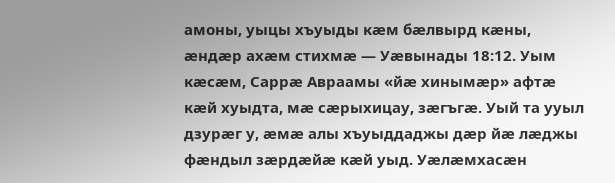амоны, уыцы хъуыды кӕм бӕлвырд кӕны, ӕндӕр ахӕм стихмӕ — Уӕвынады 18:12. Уым кӕсӕм, Саррӕ Авраамы «йӕ хинымӕр» афтӕ кӕй хуыдта, мӕ сӕрыхицау, зӕгъгӕ. Уый та ууыл дзурӕг у, ӕмӕ алы хъуыддаджы дӕр йӕ лӕджы фӕндыл зӕрдӕйӕ кӕй уыд. Уӕлӕмхасӕн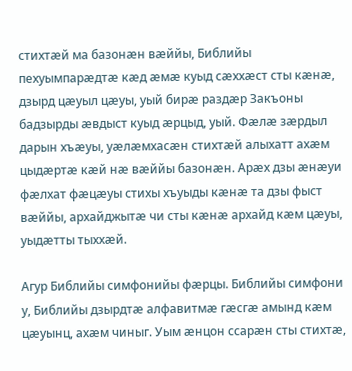стихтӕй ма базонӕн вӕййы, Библийы пехуымпарӕдтӕ кӕд ӕмӕ куыд сӕххӕст сты кӕнӕ, дзырд цӕуыл цӕуы, уый бирӕ раздӕр Закъоны бадзырды ӕвдыст куыд ӕрцыд, уый. Фӕлӕ зӕрдыл дарын хъӕуы, уӕлӕмхасӕн стихтӕй алыхатт ахӕм цыдӕртӕ кӕй нӕ вӕййы базонӕн. Арӕх дзы ӕнӕуи фӕлхат фӕцӕуы стихы хъуыды кӕнӕ та дзы фыст вӕййы, архайджытӕ чи сты кӕнӕ архайд кӕм цӕуы, уыдӕтты тыххӕй.

Агур Библийы симфонийы фӕрцы. Библийы симфони у, Библийы дзырдтӕ алфавитмӕ гӕсгӕ амынд кӕм цӕуынц, ахӕм чиныг. Уым ӕнцон ссарӕн сты стихтӕ,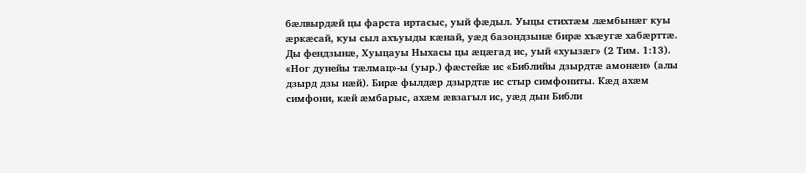бӕлвырдӕй цы фарста иртасыс, уый фӕдыл. Уыцы стихтӕм лӕмбынӕг куы ӕркӕсай, куы сыл ахъуыды кӕнай, уӕд базондзынӕ бирӕ хъӕугӕ хабӕрттӕ. Ды фендзынӕ, Хуыцауы Ныхасы цы ӕцӕгад ис, уый «хуызӕг» (2 Тим. 1:13). «Ног дунейы тӕлмац»-ы (уыр.) фӕстейӕ ис «Библийы дзырдтӕ амонӕн» (алы дзырд дзы нӕй). Бирӕ фылдӕр дзырдтӕ ис стыр симфониты. Кӕд ахӕм симфони, кӕй ӕмбарыс, ахӕм ӕвзагыл ис, уӕд дын Библи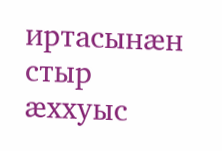иртасынӕн стыр ӕххуыс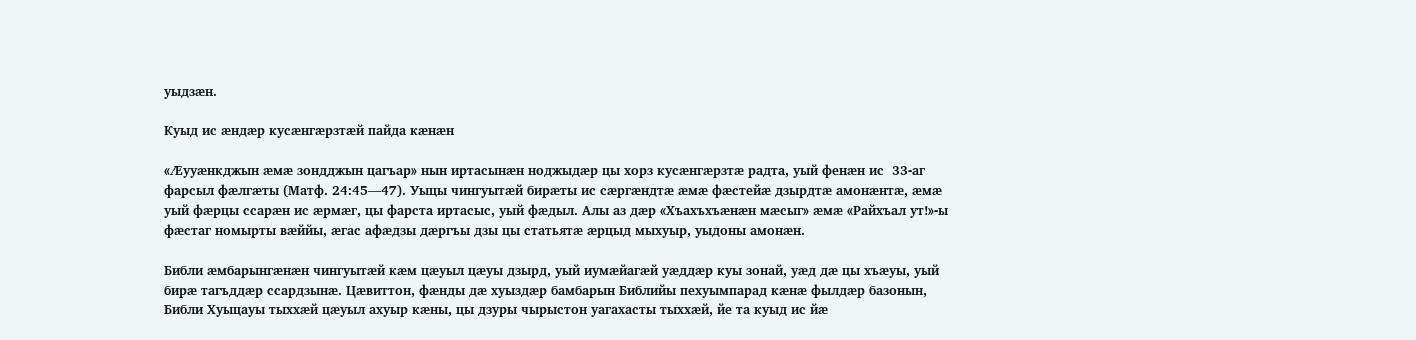уыдзӕн.

Куыд ис ӕндӕр кусӕнгӕрзтӕй пайда кӕнӕн

«Ӕууӕнкджын ӕмӕ зондджын цагъар» нын иртасынӕн ноджыдӕр цы хорз кусӕнгӕрзтӕ радта, уый фенӕн ис  33-аг фарсыл фӕлгӕты (Матф. 24:45—47). Уыцы чингуытӕй бирӕты ис сӕргӕндтӕ ӕмӕ фӕстейӕ дзырдтӕ амонӕнтӕ, ӕмӕ уый фӕрцы ссарӕн ис ӕрмӕг, цы фарста иртасыс, уый фӕдыл. Алы аз дӕр «Хъахъхъӕнӕн мӕсыг» ӕмӕ «Райхъал ут!»-ы фӕстаг номырты вӕййы, ӕгас афӕдзы дӕргъы дзы цы статьятӕ ӕрцыд мыхуыр, уыдоны амонӕн.

Библи ӕмбарынгӕнӕн чингуытӕй кӕм цӕуыл цӕуы дзырд, уый иумӕйагӕй уӕддӕр куы зонай, уӕд дӕ цы хъӕуы, уый бирӕ тагъддӕр ссардзынӕ. Цӕвиттон, фӕнды дӕ хуыздӕр бамбарын Библийы пехуымпарад кӕнӕ фылдӕр базонын, Библи Хуыцауы тыххӕй цӕуыл ахуыр кӕны, цы дзуры чырыстон уагахасты тыххӕй, йе та куыд ис йӕ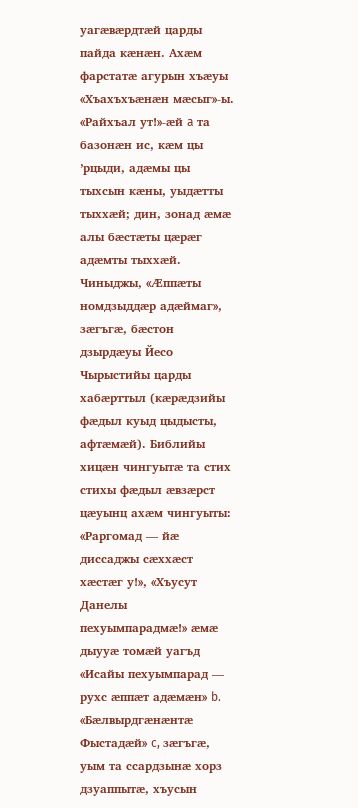уагӕвӕрдтӕй царды пайда кӕнӕн. Ахӕм фарстатӕ агурын хъӕуы «Хъахъхъӕнӕн мӕсыг»-ы. «Райхъал ут!»-ӕй a та базонӕн ис, кӕм цы ’рцыди, адӕмы цы тыхсын кӕны, уыдӕтты тыххӕй; дин, зонад ӕмӕ алы бӕстӕты цӕрӕг адӕмты тыххӕй. Чиныджы, «Ӕппӕты номдзыддӕр адӕймаг», зӕгъгӕ, бӕстон дзырдӕуы Йесо Чырыстийы царды хабӕрттыл (кӕрӕдзийы фӕдыл куыд цыдысты, афтӕмӕй). Библийы хицӕн чингуытӕ та стих стихы фӕдыл ӕвзӕрст цӕуынц ахӕм чингуыты: «Раргомад — йӕ диссаджы сӕххӕст хӕстӕг у!», «Хъусут Данелы пехуымпарадмӕ!» ӕмӕ дыууӕ томӕй уагъд «Исайы пехуымпарад — рухс ӕппӕт адӕмӕн» b. «Бӕлвырдгӕнӕнтӕ Фыстадӕй» c, зӕгъгӕ, уым та ссардзынӕ хорз дзуаппытӕ, хъусын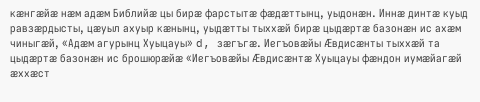кӕнгӕйӕ нӕм адӕм Библийӕ цы бирӕ фарстытӕ фӕдӕттынц, уыдонӕн. Иннӕ динтӕ куыд равзӕрдысты, цӕуыл ахуыр кӕнынц, уыдӕтты тыххӕй бирӕ цыдӕртӕ базонӕн ис ахӕм чиныгӕй, «Адӕм агурынц Хуыцауы» d, зӕгъгӕ. Иегъовӕйы Ӕвдисӕнты тыххӕй та цыдӕртӕ базонӕн ис брошюрӕйӕ «Иегъовӕйы Ӕвдисӕнтӕ Хуыцауы фӕндон иумӕйагӕй ӕххӕст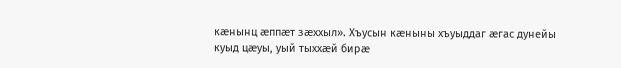кӕнынц ӕппӕт зӕххыл». Хъусын кӕныны хъуыддаг ӕгас дунейы куыд цӕуы, уый тыххӕй бирӕ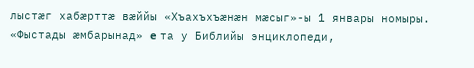лыстӕг хабӕрттӕ вӕййы «Хъахъхъӕнӕн мӕсыг»-ы 1 январы номыры. «Фыстады ӕмбарынад» e та у Библийы энциклопеди,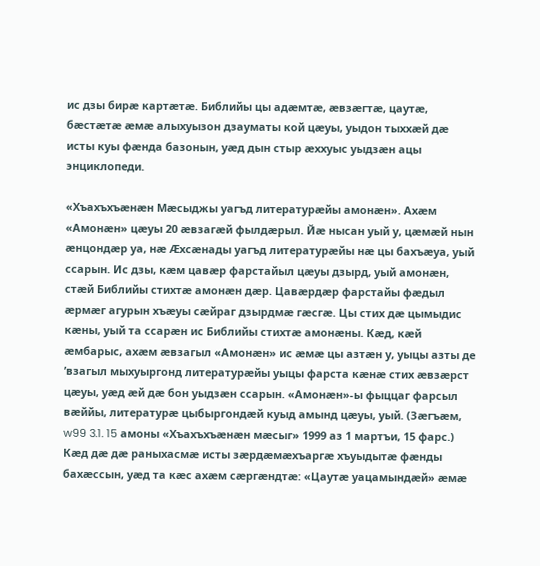ис дзы бирӕ картӕтӕ. Библийы цы адӕмтӕ, ӕвзӕгтӕ, цаутӕ, бӕстӕтӕ ӕмӕ алыхуызон дзауматы кой цӕуы, уыдон тыххӕй дӕ исты куы фӕнда базонын, уӕд дын стыр ӕххуыс уыдзӕн ацы энциклопеди.

«Хъахъхъӕнӕн Мӕсыджы уагъд литературӕйы амонӕн». Ахӕм «Амонӕн» цӕуы 20 ӕвзагӕй фылдӕрыл. Йӕ нысан уый у, цӕмӕй нын ӕнцондӕр уа, нӕ Ӕхсӕнады уагъд литературӕйы нӕ цы бахъӕуа, уый ссарын. Ис дзы, кӕм цавӕр фарстайыл цӕуы дзырд, уый амонӕн, стӕй Библийы стихтӕ амонӕн дӕр. Цавӕрдӕр фарстайы фӕдыл ӕрмӕг агурын хъӕуы сӕйраг дзырдмӕ гӕсгӕ. Цы стих дӕ цымыдис кӕны, уый та ссарӕн ис Библийы стихтӕ амонӕны. Кӕд, кӕй ӕмбарыс, ахӕм ӕвзагыл «Амонӕн» ис ӕмӕ цы азтӕн у, уыцы азты де ’взагыл мыхуыргонд литературӕйы уыцы фарста кӕнӕ стих ӕвзӕрст цӕуы, уӕд ӕй дӕ бон уыдзӕн ссарын. «Амонӕн»-ы фыццаг фарсыл вӕййы, литературӕ цыбыргондӕй куыд амынд цӕуы, уый. (Зӕгъӕм, w99 3.1. 15 амоны «Хъахъхъӕнӕн мӕсыг» 1999 аз 1 мартъи, 15 фарс.) Кӕд дӕ дӕ раныхасмӕ исты зӕрдӕмӕхъаргӕ хъуыдытӕ фӕнды бахӕссын, уӕд та кӕс ахӕм сӕргӕндтӕ: «Цаутӕ уацамындӕй» ӕмӕ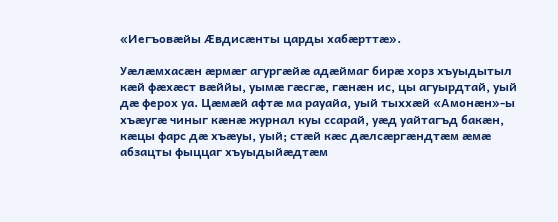«Иегъовӕйы Ӕвдисӕнты царды хабӕрттӕ».

Уӕлӕмхасӕн ӕрмӕг агургӕйӕ адӕймаг бирӕ хорз хъуыдытыл кӕй фӕхӕст вӕййы, уымӕ гӕсгӕ, гӕнӕн ис, цы агуырдтай, уый дӕ ферох уа. Цӕмӕй афтӕ ма рауайа, уый тыххӕй «Амонӕн»-ы хъӕугӕ чиныг кӕнӕ журнал куы ссарай, уӕд уайтагъд бакӕн, кӕцы фарс дӕ хъӕуы, уый; стӕй кӕс дӕлсӕргӕндтӕм ӕмӕ абзацты фыццаг хъуыдыйӕдтӕм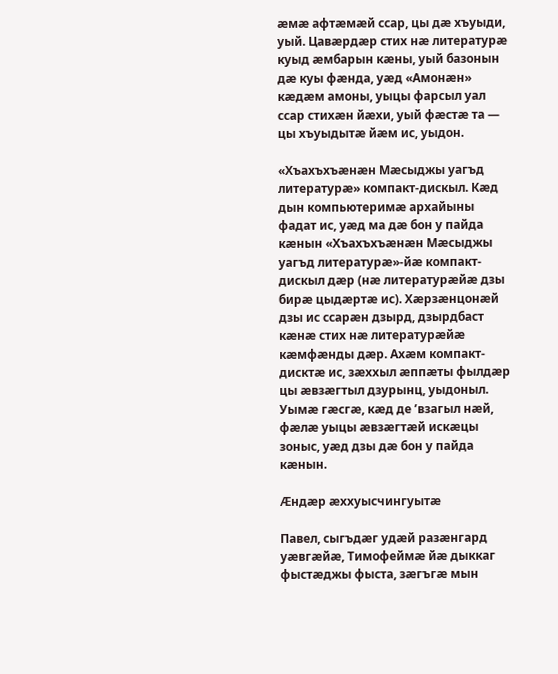ӕмӕ афтӕмӕй ссар, цы дӕ хъуыди, уый. Цавӕрдӕр стих нӕ литературӕ куыд ӕмбарын кӕны, уый базонын дӕ куы фӕнда, уӕд «Амонӕн» кӕдӕм амоны, уыцы фарсыл уал ссар стихӕн йӕхи, уый фӕстӕ та — цы хъуыдытӕ йӕм ис, уыдон.

«Хъахъхъӕнӕн Мӕсыджы уагъд литературӕ» компакт-дискыл. Кӕд дын компьютеримӕ архайыны фадат ис, уӕд ма дӕ бон у пайда кӕнын «Хъахъхъӕнӕн Мӕсыджы уагъд литературӕ»-йӕ компакт-дискыл дӕр (нӕ литературӕйӕ дзы бирӕ цыдӕртӕ ис). Хӕрзӕнцонӕй дзы ис ссарӕн дзырд, дзырдбаст кӕнӕ стих нӕ литературӕйӕ кӕмфӕнды дӕр. Ахӕм компакт-дисктӕ ис, зӕххыл ӕппӕты фылдӕр цы ӕвзӕгтыл дзурынц, уыдоныл. Уымӕ гӕсгӕ, кӕд де ’взагыл нӕй, фӕлӕ уыцы ӕвзӕгтӕй искӕцы зоныс, уӕд дзы дӕ бон у пайда кӕнын.

Ӕндӕр ӕххуысчингуытӕ

Павел, сыгъдӕг удӕй разӕнгард уӕвгӕйӕ, Тимофеймӕ йӕ дыккаг фыстӕджы фыста, зӕгъгӕ мын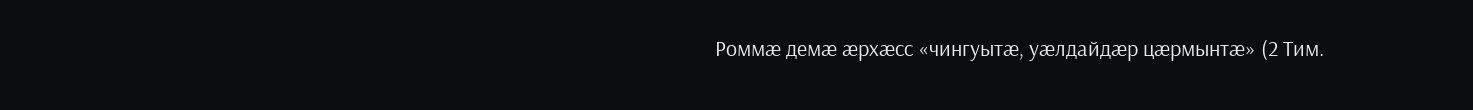Роммӕ демӕ ӕрхӕсс «чингуытӕ, уӕлдайдӕр цӕрмынтӕ» (2 Тим.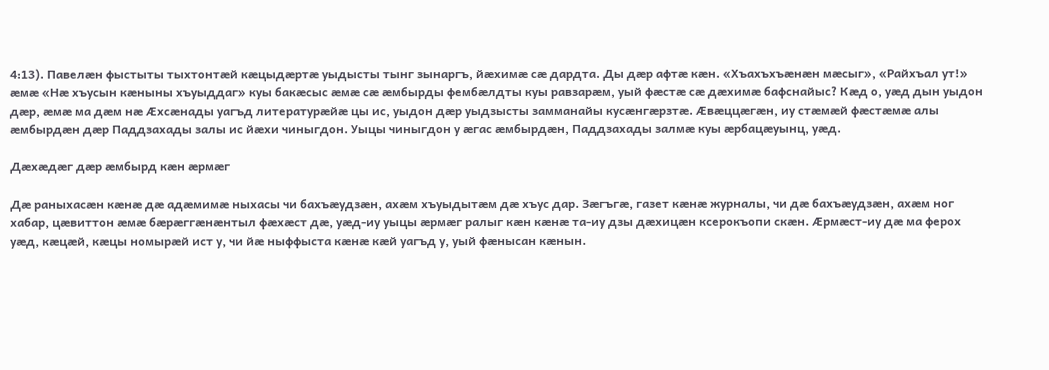4:13). Павелӕн фыстыты тыхтонтӕй кӕцыдӕртӕ уыдысты тынг зынаргъ, йӕхимӕ сӕ дардта. Ды дӕр афтӕ кӕн. «Хъахъхъӕнӕн мӕсыг», «Райхъал ут!» ӕмӕ «Нӕ хъусын кӕныны хъуыддаг» куы бакӕсыс ӕмӕ сӕ ӕмбырды фембӕлдты куы равзарӕм, уый фӕстӕ сӕ дӕхимӕ бафснайыс? Кӕд о, уӕд дын уыдон дӕр, ӕмӕ ма дӕм нӕ Ӕхсӕнады уагъд литературӕйӕ цы ис, уыдон дӕр уыдзысты замманайы кусӕнгӕрзтӕ. Ӕвӕццӕгӕн, иу стӕмӕй фӕстӕмӕ алы ӕмбырдӕн дӕр Паддзахады залы ис йӕхи чиныгдон. Уыцы чиныгдон у ӕгас ӕмбырдӕн, Паддзахады залмӕ куы ӕрбацӕуынц, уӕд.

Дӕхӕдӕг дӕр ӕмбырд кӕн ӕрмӕг

Дӕ раныхасӕн кӕнӕ дӕ адӕмимӕ ныхасы чи бахъӕудзӕн, ахӕм хъуыдытӕм дӕ хъус дар. Зӕгъгӕ, газет кӕнӕ журналы, чи дӕ бахъӕудзӕн, ахӕм ног хабар, цӕвиттон ӕмӕ бӕрӕггӕнӕнтыл фӕхӕст дӕ, уӕд-иу уыцы ӕрмӕг ралыг кӕн кӕнӕ та-иу дзы дӕхицӕн ксерокъопи скӕн. Ӕрмӕст-иу дӕ ма ферох уӕд, кӕцӕй, кӕцы номырӕй ист у, чи йӕ ныффыста кӕнӕ кӕй уагъд у, уый фӕнысан кӕнын.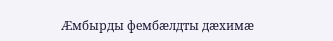Ӕмбырды фембӕлдты дӕхимӕ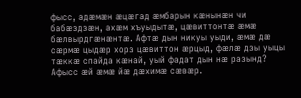фысс, адӕмӕн ӕцӕгад ӕмбарын кӕнынӕн чи бабӕздзӕн, ахӕм хъуыдытӕ, цӕвиттонтӕ ӕмӕ бӕлвырдгӕнӕнтӕ. Афтӕ дын никуы уыди, ӕмӕ дӕ сӕрмӕ цыдӕр хорз цӕвиттон ӕрцыд, фӕлӕ дзы уыцы тӕккӕ спайда кӕнай, уый фадат дын нӕ разынд? Афысс ӕй ӕмӕ йӕ дӕхимӕ сӕвӕр.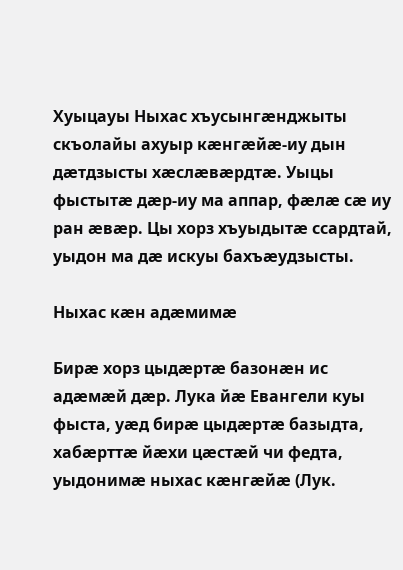Хуыцауы Ныхас хъусынгӕнджыты скъолайы ахуыр кӕнгӕйӕ-иу дын дӕтдзысты хӕслӕвӕрдтӕ. Уыцы фыстытӕ дӕр-иу ма аппар, фӕлӕ сӕ иу ран ӕвӕр. Цы хорз хъуыдытӕ ссардтай, уыдон ма дӕ искуы бахъӕудзысты.

Ныхас кӕн адӕмимӕ

Бирӕ хорз цыдӕртӕ базонӕн ис адӕмӕй дӕр. Лука йӕ Евангели куы фыста, уӕд бирӕ цыдӕртӕ базыдта, хабӕрттӕ йӕхи цӕстӕй чи федта, уыдонимӕ ныхас кӕнгӕйӕ (Лук.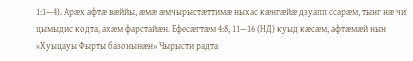1:1—4). Арӕх афтӕ вӕййы, ӕмӕ ӕмчырыстӕттимӕ ныхас кӕнгӕйӕ дзуапп ссарӕм, тынг нӕ чи цымыдис кодта, ахӕм фарстайӕн. Ефесӕгтӕм 4:8, 11—16 (НД) куыд кӕсӕм, афтӕмӕй нын «Хуыцауы Фырты базонынӕн» Чырысти радта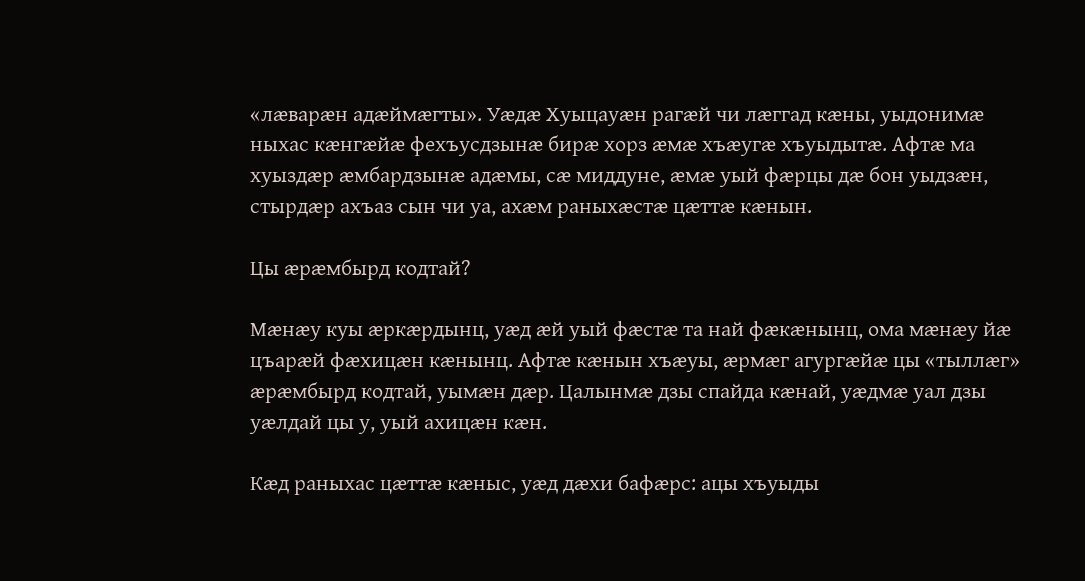«лӕварӕн адӕймӕгты». Уӕдӕ Хуыцауӕн рагӕй чи лӕггад кӕны, уыдонимӕ ныхас кӕнгӕйӕ фехъусдзынӕ бирӕ хорз ӕмӕ хъӕугӕ хъуыдытӕ. Афтӕ ма хуыздӕр ӕмбардзынӕ адӕмы, сӕ миддуне, ӕмӕ уый фӕрцы дӕ бон уыдзӕн, стырдӕр ахъаз сын чи уа, ахӕм раныхӕстӕ цӕттӕ кӕнын.

Цы ӕрӕмбырд кодтай?

Мӕнӕу куы ӕркӕрдынц, уӕд ӕй уый фӕстӕ та най фӕкӕнынц, ома мӕнӕу йӕ цъарӕй фӕхицӕн кӕнынц. Афтӕ кӕнын хъӕуы, ӕрмӕг агургӕйӕ цы «тыллӕг» ӕрӕмбырд кодтай, уымӕн дӕр. Цалынмӕ дзы спайда кӕнай, уӕдмӕ уал дзы уӕлдай цы у, уый ахицӕн кӕн.

Кӕд раныхас цӕттӕ кӕныс, уӕд дӕхи бафӕрс: ацы хъуыды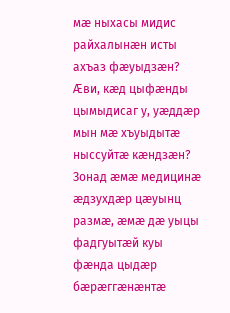мӕ ныхасы мидис райхалынӕн исты ахъаз фӕуыдзӕн? Ӕви, кӕд цыфӕнды цымыдисаг у, уӕддӕр мын мӕ хъуыдытӕ ныссуйтӕ кӕндзӕн? Зонад ӕмӕ медицинӕ ӕдзухдӕр цӕуынц размӕ, ӕмӕ дӕ уыцы фадгуытӕй куы фӕнда цыдӕр бӕрӕггӕнӕнтӕ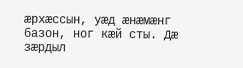ӕрхӕссын, уӕд ӕнӕмӕнг базон, ног кӕй сты. Дӕ зӕрдыл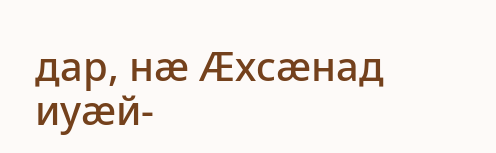дар, нӕ Ӕхсӕнад иуӕй-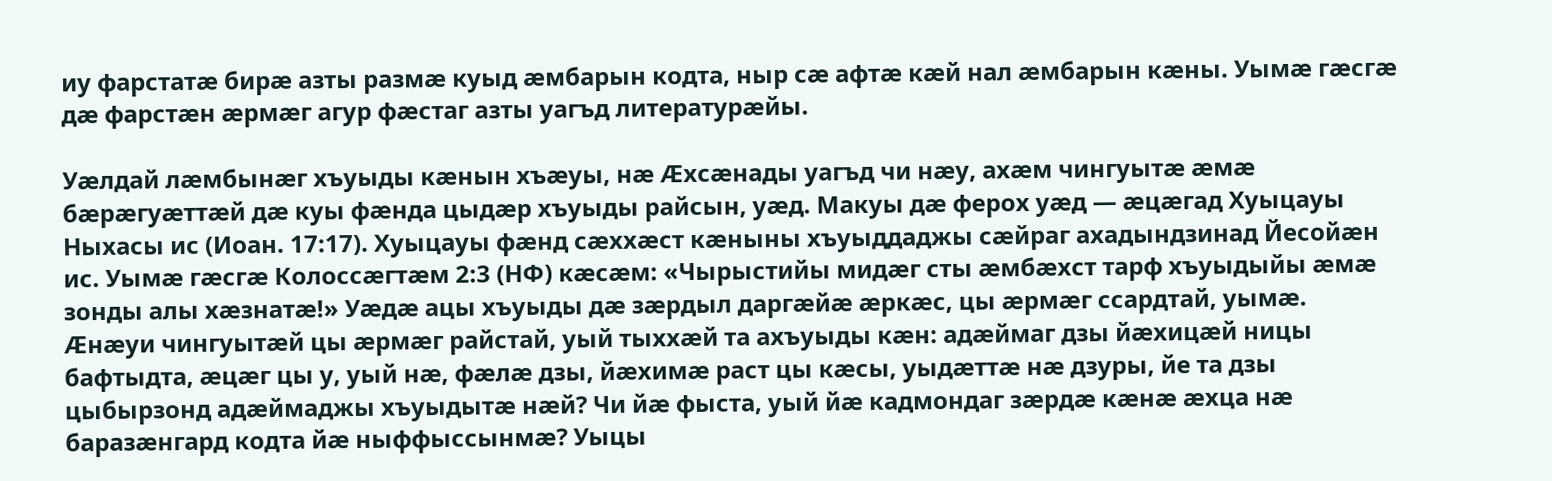иу фарстатӕ бирӕ азты размӕ куыд ӕмбарын кодта, ныр сӕ афтӕ кӕй нал ӕмбарын кӕны. Уымӕ гӕсгӕ дӕ фарстӕн ӕрмӕг агур фӕстаг азты уагъд литературӕйы.

Уӕлдай лӕмбынӕг хъуыды кӕнын хъӕуы, нӕ Ӕхсӕнады уагъд чи нӕу, ахӕм чингуытӕ ӕмӕ бӕрӕгуӕттӕй дӕ куы фӕнда цыдӕр хъуыды райсын, уӕд. Макуы дӕ ферох уӕд — ӕцӕгад Хуыцауы Ныхасы ис (Иоан. 17:17). Хуыцауы фӕнд сӕххӕст кӕныны хъуыддаджы сӕйраг ахадындзинад Йесойӕн ис. Уымӕ гӕсгӕ Колоссӕгтӕм 2:3 (НФ) кӕсӕм: «Чырыстийы мидӕг сты ӕмбӕхст тарф хъуыдыйы ӕмӕ зонды алы хӕзнатӕ!» Уӕдӕ ацы хъуыды дӕ зӕрдыл даргӕйӕ ӕркӕс, цы ӕрмӕг ссардтай, уымӕ. Ӕнӕуи чингуытӕй цы ӕрмӕг райстай, уый тыххӕй та ахъуыды кӕн: адӕймаг дзы йӕхицӕй ницы бафтыдта, ӕцӕг цы у, уый нӕ, фӕлӕ дзы, йӕхимӕ раст цы кӕсы, уыдӕттӕ нӕ дзуры, йе та дзы цыбырзонд адӕймаджы хъуыдытӕ нӕй? Чи йӕ фыста, уый йӕ кадмондаг зӕрдӕ кӕнӕ ӕхца нӕ баразӕнгард кодта йӕ ныффыссынмӕ? Уыцы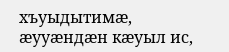хъуыдытимӕ, ӕууӕндӕн кӕуыл ис,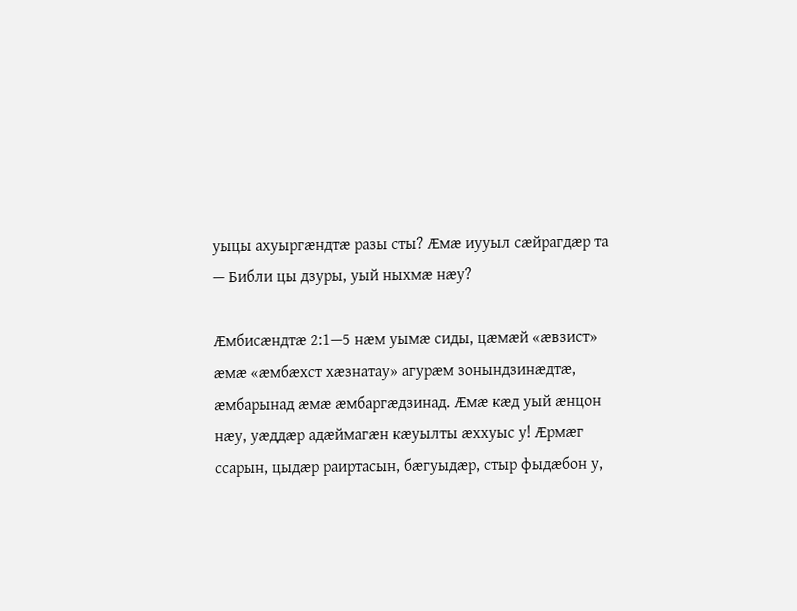уыцы ахуыргӕндтӕ разы сты? Ӕмӕ иууыл сӕйрагдӕр та — Библи цы дзуры, уый ныхмӕ нӕу?

Ӕмбисӕндтӕ 2:1—5 нӕм уымӕ сиды, цӕмӕй «ӕвзист» ӕмӕ «ӕмбӕхст хӕзнатау» агурӕм зонындзинӕдтӕ, ӕмбарынад ӕмӕ ӕмбаргӕдзинад. Ӕмӕ кӕд уый ӕнцон нӕу, уӕддӕр адӕймагӕн кӕуылты ӕххуыс у! Ӕрмӕг ссарын, цыдӕр раиртасын, бӕгуыдӕр, стыр фыдӕбон у,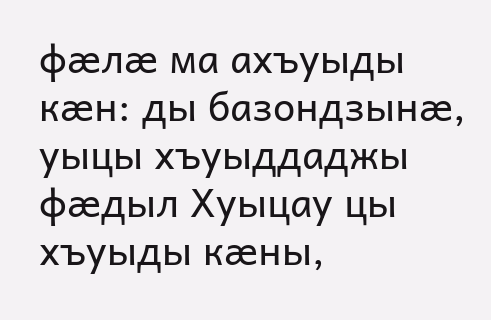фӕлӕ ма ахъуыды кӕн: ды базондзынӕ, уыцы хъуыддаджы фӕдыл Хуыцау цы хъуыды кӕны,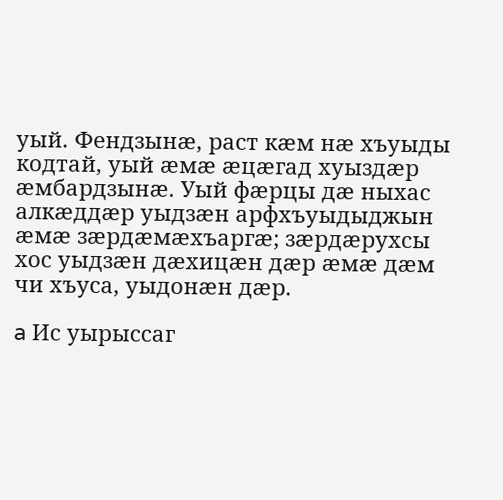уый. Фендзынӕ, раст кӕм нӕ хъуыды кодтай, уый ӕмӕ ӕцӕгад хуыздӕр ӕмбардзынӕ. Уый фӕрцы дӕ ныхас алкӕддӕр уыдзӕн арфхъуыдыджын ӕмӕ зӕрдӕмӕхъаргӕ; зӕрдӕрухсы хос уыдзӕн дӕхицӕн дӕр ӕмӕ дӕм чи хъуса, уыдонӕн дӕр.

a Ис уырыссаг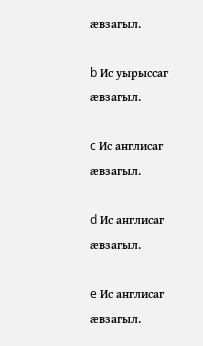ӕвзагыл.

b Ис уырыссаг ӕвзагыл.

c Ис англисаг ӕвзагыл.

d Ис англисаг ӕвзагыл.

e Ис англисаг ӕвзагыл.